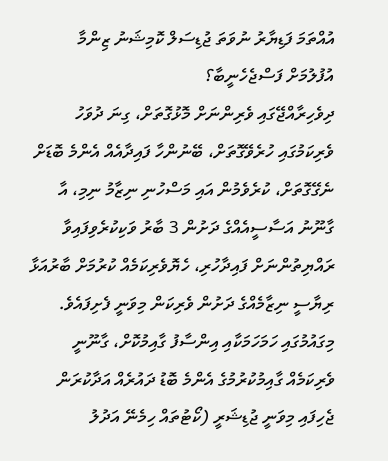އުއްތަމަ ފަޑިޔާރު ނުވަތަ ޖުޑިސަލް ކޮމިޝަނު ޒިންމާ އުފުލުމަށް ފަސްޖެހެނީބާ؟
ދިވެހިރާއްޖޭގައި ވެރިންނަށް މޮޅުގޮތަށް، ގިނަ ދުވަހު ވެރިކަމުގައި ހުރެވޭގޮތަށް، ބޭނުންހާ ފައިދާއެއް އެންމެ ބޮޑަށް ނެގޭގޮތަށް، ކުރެވެމުން އައި މަސްހުނި ނިޒާމު ނިމި، އާ ގާނޫނު އަސާސީއެއްގެ ދަށުން 3 ބާރު ވަކިކުރެވިފައިވާ ރައްޔިތުންނަށް ފައިދާހުރި، ހެޔޮވެރިކަމެއް ކުރުމަށް ބާރުއަޅާ ރިޔާސީ ނިޒާމެއްގެ ދަށުން ވެރިކަން މިވަނީ ފެށިފައެވެ. މިގައުމުގައި ހަމަހަމަކާއި އިންސާފު ގާއިމުކޮށް، ގާނޫނީ ވެރިކަމެއް ގާއިމުކުރުމުގެ އެންމެ ބޮޑު ދައުރެއް އަދާކުރަން ޖެހިފައި މިވަނީ ޖުޑިޝަރީ (ކޯޓުތައް ހިމެނޭ އަދުލު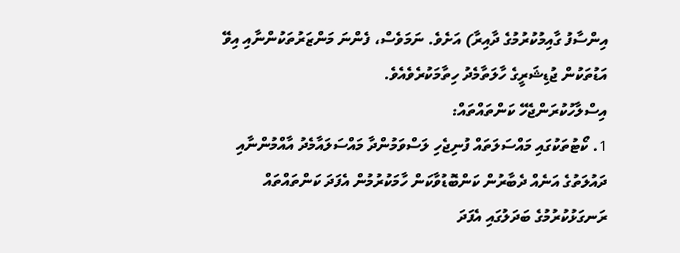އިންސާފު ގާއިމުކުރުމުގެ ދާއިރާ) އަށެވެ. ނަމަވެސް، ފެންނަ މަންޒަރުތަކުންނާއި އިވޭ އަޑުތަކުން ޖުޑިޝަރީގެ ހާލަތާމެދު ހިތާމަކުރެވެއެވެ.
އިސްލާހުކުރަންޖެހޭ ކަންތައްތައް:
1. ކޯޓުތަކުގައި މައްސަލަތައް ފުނިޖެހި ލަސްވަމުންދާ މައްސަލައާމެދު އާއްމުންނާއި ދައުލަތުގެ އަނެއް ދެބާރުން ކަންބޮޑުވާކަން ހާމަކުރުމުން އެފަދަ ކަންތައްތައް ރަނގަޅުކުރުމުގެ ބަދަލުގައި އެފަދަ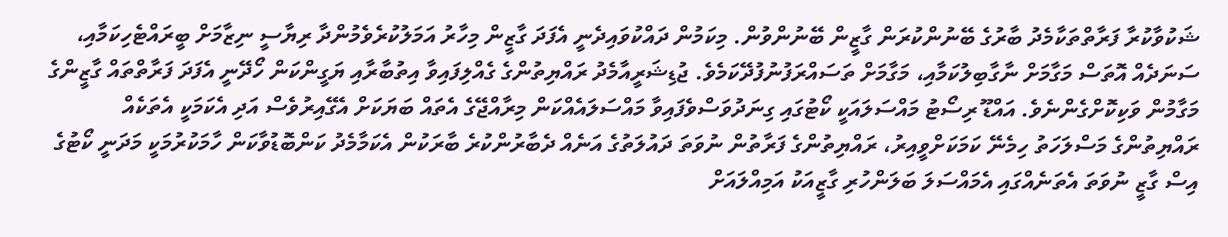ޝަކުވާކުރާ ފަރާތްތަކާމެދު ބާރުގެ ބޭނުންކުރަން ގާޒީން ބޭނުންވުން. މިކަމުން ދައްކުވައިދެނީ އެފަދަ ގާޒީން މިހާރު އަމަލުކުރެވެމުންދާ ރިޔާސީ ނިޒާމަށް ބީރައްޓެހިކަމާއި، ސަނަދެއް އޮތަސް މަގާމަށް ނާގާބިލުކަމާއި، މަގާމަށް ތަސައްރަފުނުފުދޭކަމެވެ. ޖުޑިޝަރީއާމެދު ރައްޔިތުންގެ ގެއްލިފައިވާ އިތުބާރާއި ޔަގީންކަން ހޯދޭނީ އެފަދަ ފަރާތްތައް ގާޒީންގެ މަގާމުން ވަކިކޮށްގެންނެވެ. އައްޑޫ ރިސޯޓު މައްސަލައަކީ ކޯޓުގައި ގިނަދުވަސްވެފައިވާ މައްސަލައެއްކަން މިރާއްޖޭގެ އެތައް ބަޔަކަށް އެގޭއިރުވެސް އަދި އެކަމަކީ އެތަކެއް ރައްޔިތުންގެ މަސްލަހަތު ހިމެނޭ ކަމަކަށްވީއިރު، ރައްޔިތުންގެ ފަރާތުން ނުވަތަ ދައުލަތުގެ އަނެއް ދެބާރުންކުރެ ބާރަކުން އެކަމާމެދު ކަންބޮޑުވާކަން ހާމަކުރުމަކީ މަދަނީ ކޯޓުގެ އިސް ގާޒީ ނުވަތަ އެތަނެއްގައި އެމައްސަލަ ބަލަންހުރި ގާޒީއަކު އަމިއްލައަށް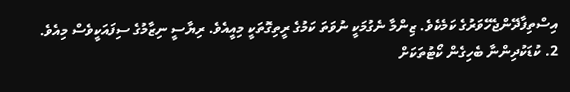އިސްތިފާދޭންޖެހޭވަރުގެ ކަމެކެވެ. ޒިންމާ ނެގުމަކީ ނުވަތަ ކަމުގެ ރީތިގޮތަކީ މިއީއެވެ. ރިޔާސީ ނިޒާމުގެ ސިފައަކީވެސް މިއެވެ.
2. ކުޑަކުދިންނާ ބެހިގެން ކޯޓުތަކަށް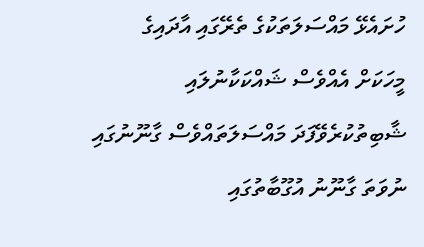ހުށައެޅޭ މައްސަލަތަކުގެ ތެރޭގައި އާދައިގެ މީހަކަށް އެއްވެސް ޝައްކަކާނުލައި ޝާބިތުކުރެވޭފަދަ މައްސަލަތައްވެސް ގާނޫނުގައި ނުވަތަ ގާނޫނު އުގޫބާތުގައި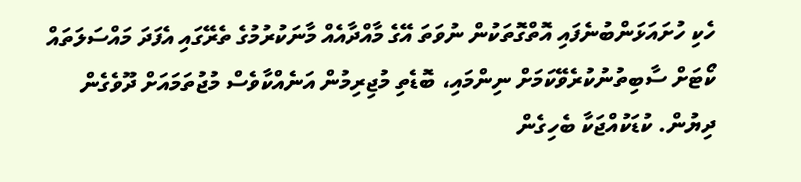ހެކި ހުށައަޅަންބުނެފައި އޮތްގޮތަކުން ނުވަތަ އޭގެ މާއްދާއެއް މާނަކުރުމުގެ ތެރޭގައި އެފަދަ މައްސަލަތައް ކޯޓަށް ސާބިތުނުކުރެވޭކަމަށް ނިންމައި، ބޮޑެތި މުޖިރިމުން އަނެއްކާވެސް މުޖުތަމައަށް ދޫވެގެން ދިޔުން. ކުޑަކުއްޖަކާ ބެހިގެން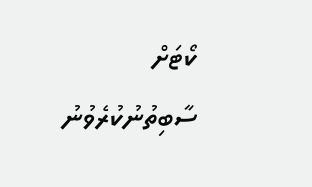ކޯޓަށް ސާބިތުނުކުރެވުނު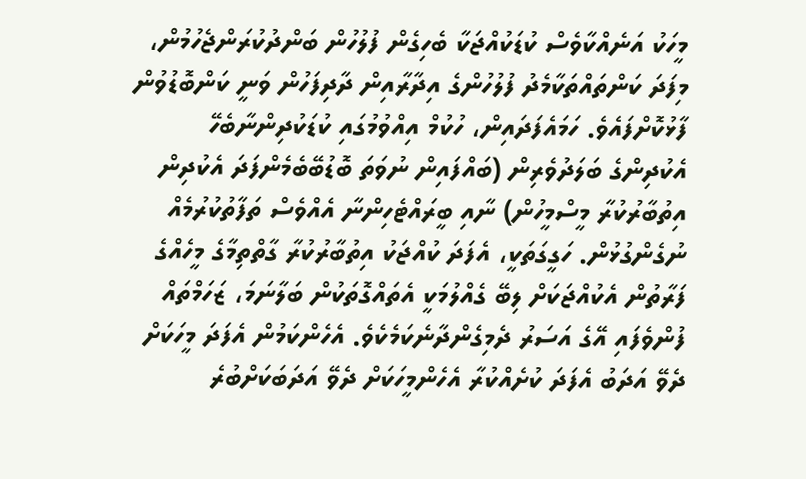މީހަކު އަނެއްކާވެސް ކުޑަކުއްޖަކާ ބެހިގެން ފުލުހުން ބަންދުކުރަންޖެހުމުން، މިފަދަ ކަންތައްތަކާމެދު ފުލުހުންގެ އިދާރާއިން ދާދިފަހުން ވަނީ ކަންބޮޑުވުން ފާޅުކޮށްފައެވެ. ހަމައެފަދައިން، ހުކުމް އިއްވުމުގައި ކުޑަކުދިންނާބެހޭ އެކުދިންގެ ބަލަދުވެރިން (ބައްފައިން ނުވަތަ ބޮޑުބޭބެމެންފަދަ އެކުދިން އިތުބާރުކުރާ މީސްމީހުން) ނާއި ބީރައްޓެހިންނާ އެއްވެސް ތަފާތުކުރުމެއް ނުގެންގުޅުން. ހަގީގަތަކީ، އެފަދަ ކުއްޖަކު އިތުބާރުކުރާ ގާތްތިމާގެ މީހެއްގެ ފަރާތުން އެކުއްޖަކަށް ލިބޭ ގެއްލުމަކީ އެތައްގޮތަކުން ބަލާނަމަ، ޒަހަމްތައް ފުންވެފައި އޭގެ އަސަރު ދެމިގެންދާނެކަމެކެވެ. އެހެންކަމުން އެފަދަ މީހަކަށް ދެވޭ އަދަބު އެފަދަ ކުށެއްކުރާ އެހެންމީހަކަށް ދެވޭ އަދަބަކަށްބުރެ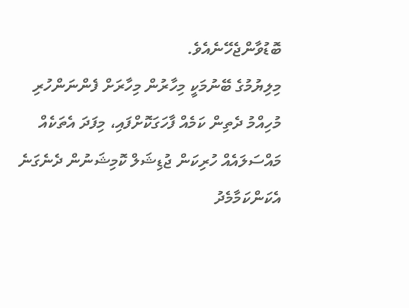ބޮޑުވާންޖެހޭނެއެވެ.
މިލިޔުމުގެ ބޭނުމަކީ މިހާރުން މިހާރަށް ފެންނަންހުރި މުހިއްމު ދެތިން ކަމެއް ފާހަގަކޮށްފައި، މިފަދަ އެތަކެއް މައްސަލައެއް ހުރިކަން ޖުޑިޝަލް ކޮމިޝަނުން ދެނެގަނެ އެކަންކަމާމެދު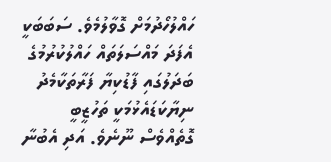ހައްލުހޯދުމަށް ގޮވާލުމެވެ. ސަބަބަކީ އެފަދަ މައްސަލަތައް ހައްލުކުރުމުގެ ބަދަލުގައި ފާޑުކިޔާ ފަރާތަކާމެދު ނިޔާކަޑައެޅުމަކީ ތަހުޒީބީ ގޮތެއްވެސް ނޫނެވެ. އަދި އެބުނާ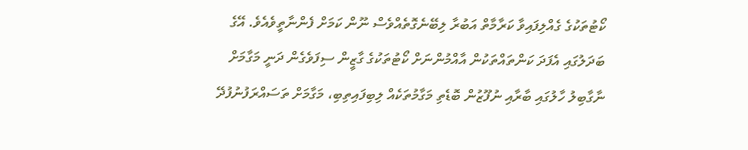ކޯޓުތަކުގެ ގެއްލިފައިވާ ކަރާމާތް އަބުރާ ލިބޭނެގޮތެއްވެސް ނޫން ކަމަށް ފެންނާތީވެއެވެ. އޭގެ ބަދަލުގައި އެފަދަ ކަންތައްތަކުން އާއްމުންނަށް ކޯޓުތަކުގެ ގާޒީން ސިފަވެގެން ދަނީ މަގާމަށް ނާގާބިލު ހާލުގައި ބާރާއި ނުފޫޒުން ބޮޑެތި މަގާމުތަކެއް ލިބިފައިތިބި، މަގާމަށް ތަސައްރަފުނުފުދޭ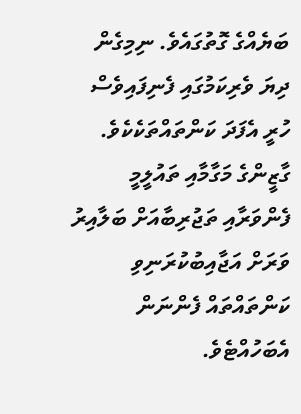ބަޔެއްގެ ގޮތުގައެވެ. ނިމިގެން ދިޔަ ވެރިކަމުގައި ފެނިފައިވެސް ހުރީ އެފަދަ ކަންތައްތަކެކެވެ. ގާޒީންގެ މަގާމާއި ތައުލީމީ ފެންވަރާއި ތަޖުރިބާއަށް ބަލާއިރު ވަރަށް އަޖާއިބުކުރަނިވި ކަންތައްތައް ފެންނަން އެބަހުއްޓެވެ.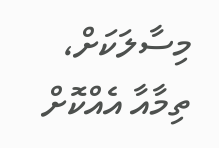މިސާލަކަށް، ތިމާއާ އެއްކޮށް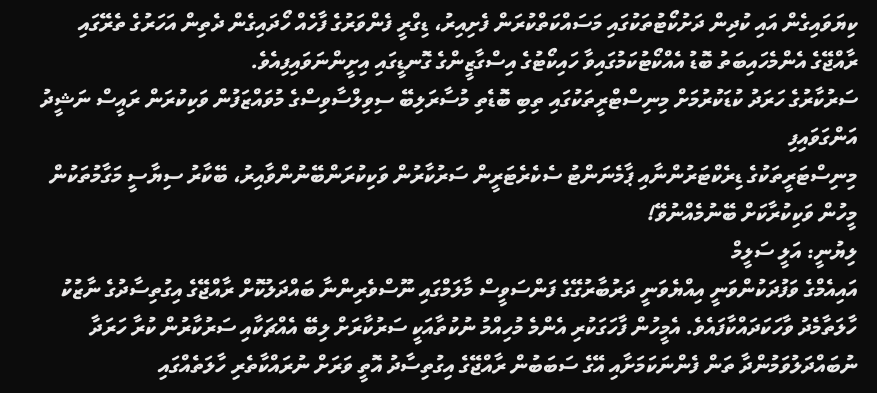ކިޔަވައިގެން އައި ކުދިން ދަށުކޯޓުތަކުގައި މަސައްކަތްކުރަން ފެށިއިރު، ޑިގްރީ ފެންވަރުގެ ފާހެއް ހޯދައިގެން ދެތިން އަހަރުގެ ތެރޭގައި ރާއްޖޭގެ އެންމެހައިބަތު ބޮޑު އެއްކޯޓުކަމުގައިވާ ހައިކޯޓުގެ އިސްގާޒީންގެ ގޮނޑީގައި އިށީންނަވައިފިއެވެ.
ސަރުކާރުގެ ހަރަދު ކުޑަކުރުމަށް މިނިސްޓްރީތަކުގައި ތިބި ބޮޑެތި މުސާރަލިބޭ ސިވިލްސާވިސްގެ މުވައްޒަފުން ވަކިކުރަން ރައީސް ނަޝީދު އަންގަވައިފި
މިނިސްޓަރީތަކުގެ ޑިރެކްޓަރުންނާއި ޕާމެނަންޓު ސެކެރެޓަރީން ސަރުކާރުން ވަކިކުރަންބޭނުންވާއިރު، ބޭކާރު ސިޔާސީ މަގާމުތަކުން މީހުން ވަކިކުރާކަށް ބޭނުމެއްނުވޭ!
ލިޔުނީ: އަލީ ސަލީމް
އައިއެމްގެ ވަފުދަކުންވަނީ އިއްޔެވަނީ ދަރުބާރުގޭގެ ފަންސަވީސް މާލަމްގައި ނޫސްވެރިންނާ ބައްދަލުކޮށް ރާއްޖޭގެ އިގުތިސާދުގެ ނާޒުކު ހާލަތާމެދު ވާހަކަދައްކާފައެވެ. އެމީހުން ފާހަގަކުރި އެންމެ މުހިއްމު ނުކުތާއަކީ ސަރުކާރަށް ލިބޭ އެއްޗަކާއި ސަރުކާރުން ކުރާ ހަރަދާ ނުބައްދަލުވަމުންދާ ތަން ފެންނަކަމަށާއި އޭގެ ސަބަބުން ރާއްޖޭގެ އިގުތިސާދު އޮތީ ވަރަށް ނުރައްކާތެރި ހާލަތެއްގައި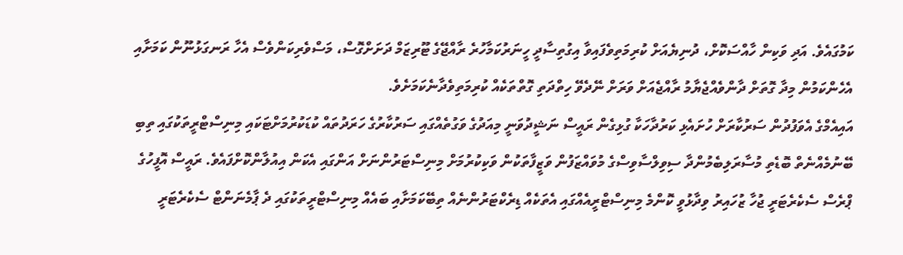ކަމުގައެވެ. އަދި ވަކިން ހާއްސަކޮށް، ދުނިޔެއަށް ކުރިމަތިވެފައިވާ އިގުތިސާދީ ހީނަރުކަމާހުރެ ރާއްޖޭގެ ޓޫރިޒަމް ދަށަށްގޮސް، މަސްވެރިކަންވެސް އެހާ ރަނގަޅުނޫން ކަމަށާއި އެހެންކަމުން މިދާ ގޮތަށް ދާންވެއްޖެޔާމު ރާއްޖެއަށް ވަރަށް ނޭދެވޭ ހިތްދަތި ގޮތްތަކެއް ކުރިމަތިވެދާނެކަމަށެވެ.
އައިއެމްގެ އެވަފުދުން ސަރުކާރަށް ހުށައެޅި ކަރުދާހަކާ ގުޅިގެން ރައީސް ނަޝީދުވަނީ މިއަދުގެ ވަގުތެއްގައި ސަރުކާރުގެ ހަރަދުތައް ކުޑަކުރުމަށްޓަކައި މިނިސްޓްރީތަކުގައި ތިބި ބޭނުމެއްނެތް ބޮޑެތި މުސާރަލިބެމުންދާ ސިވިލްސާވިސްގެ މުވައްޒަފުން ވަޒީފާތަކުން ވަކިކުރުމަށް މިނިސްޓަރުންނަށް އަންގައި އެކަން އިއުލާންކޮށްފައެވެ. ރައީސް އޮފީހުގެ ޕްރެސް ސެކެރެޓަރީ ޖުހާ ޒުހައިރު ވިދާޅުވީ ކޮންމެ މިނިސްޓްރީއެއްގައި އެތަކެއް ޑިރެކްޓަރުންނެއް ތިބޭކަމަށާއި ބައެއް މިނިސްޓްރީތަކުގައި ދެ ޕާމެނަންޓް ސެކެރެޓަރީ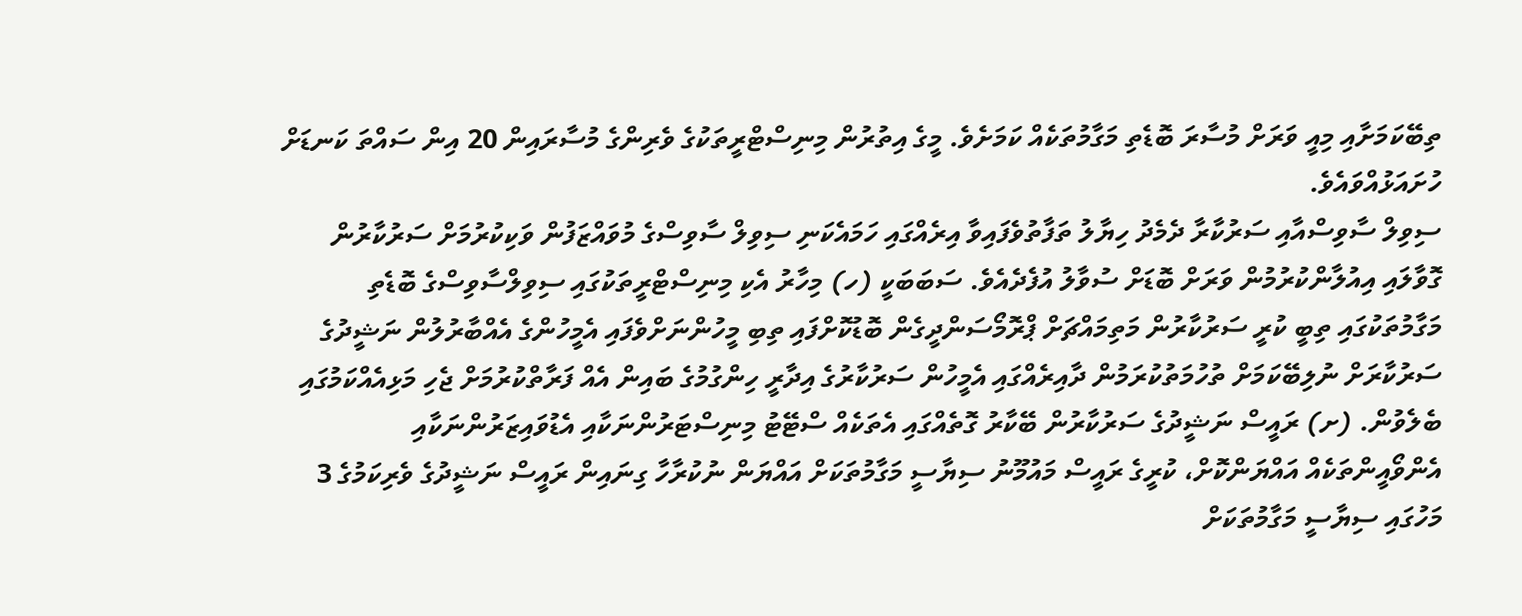ތިބޭކަމަށާއި މިއީ ވަރަށް މުސާރަ ބޮޑެތި މަގާމުތަކެއް ކަމަށެވެ. މީގެ އިތުރުން މިނިސްޓްރީތަކުގެ ވެރިންގެ މުސާރައިން 20 އިން ސައްތަ ކަނޑަށް ހުށައަޅުއްވައެވެ.
ސިވިލް ސާވިސްއާއި ސަރުކާރާ ދެމެދު ހިޔާލު ތަފާތުވެފައިވާ އިރެއްގައި ހަމައެކަނި ސިވިލް ސާވިސްގެ މުވައްޒަފުން ވަކިކުރުމަށް ސަރުކާރުން ގޮވާލައި އިއުލާންކުރުމުން ވަރަށް ބޮޑަށް ސުވާލު އުފެދެއެވެ. ސަބަބަކީ (ހ) މިހާރު އެކި މިނިސްޓްރީތަކުގައި ސިވިލްސާވިސްގެ ބޮޑެތި މަގާމުތަކުގައި ތިބީ ކުރީ ސަރުކާރުން މަތިމައްޗަށް ޕްރޮމޯސަންދީގެން ބޮޑުކޮށްފައި ތިބި މީހުންނަށްވެފައި އެމީހުންގެ އެއްބާރުލުން ނަޝީދުގެ ސަރުކާރަށް ނުލިބޭކަމަށް ތުހުމަތުކުރަމުން ދާއިރެއްގައި އެމީހުން ސަރުކާރުގެ އިދާރީ ހިންގުމުގެ ބައިން އެއް ފަރާތްކުރުމަށް ޖެހި މަޅިއެއްކަމުގައި ބެލެވުން. (ށ) ރައީސް ނަޝީދުގެ ސަރުކާރުން ބޭކާރު ގޮތެއްގައި އެތަކެއް ސްޓޭޓު މިނިސްޓަރުންނަކާއި އެޑުވައިޒަރުންނަކާއި އެންވޯއީންތަކެއް އައްޔަންކޮށް، ކުރީގެ ރައީސް މައުމޫނު ސިޔާސީ މަގާމުތަކަށް އައްޔަން ނުކުރާހާ ގިނައިން ރައީސް ނަޝީދުގެ ވެރިކަމުގެ 3 މަހުގައި ސިޔާސީ މަގާމުތަކަށް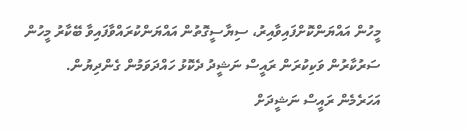މީހުން އައްޔަންކޮށްފައިވާއިރު، ސިޔާސީގޮތުން އައްޔަންކުރައްވާފައިވާ ބޭކާރު މީހުން ސަރުކާރުން ވަކިކުރަން ރައީސް ނަޝީދު ދެކޮޅު ހައްދަވަމުން ގެންދިޔުން.
އަހަރެމެން ރައީސް ނަޝީދަށް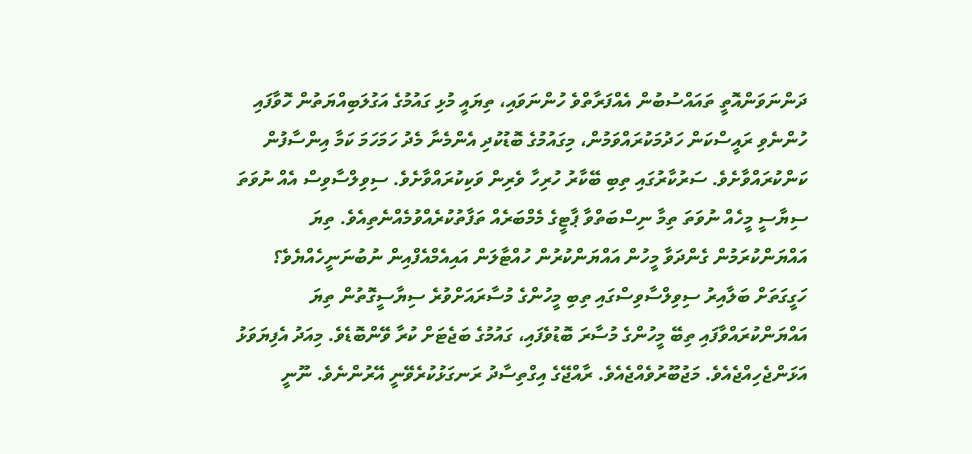ދަންނަވަންއޮތީ ތައައްސުބުން އެއްފަރާތްވެ ހުންނަވައި، ތިޔައީ މުޅި ގައުމުގެ އަގުލަބިއްޔަތުން ހޮވާފައި ހުންނެވި ރައީސްކަން ހަދުމަކުރައްވަމުން، މިގައުމުގެ ބޮޑުކުދި އެންމެނާ މެދު ހަމަހަމަ ކަމާ އިންސާފުން ކަންކުރައްވާށެވެ. ސަރުކާރުގައި ތިބި ބޭކާރު ހުރިހާ ވެރިން ވަކިކުރައްވާށެވެ. ސިވިލްސާވިސް އެއް ނުވަތަ ސިޔާސީ މީހެއް ނުވަތަ ތިމާ ނިސްބަތްވާ ޕާޓީގެ މެމްބަރެއް ތަފާތުކުރެއްވުމެއްނެތިއެވެ. ތިޔަ އައްޔަންކުރަމުން ގެންދަވާ މީހުން އައްޔަންކުރުން ހުއްޓާލަން އައިއެމްއެފްއިން ނުބުނަނީހެއްޔެވެ؟ ހަގީގަތަށް ބަލާއިރު ސިވިލްސާވިސްގައި ތިބި މީހުންގެ މުސާރައަށްވުރެ ސިޔާސީގޮތުން ތިޔަ އައްޔަންކުރައްވާފައި ތިބޭ މީހުންގެ މުސާރަ ބޮޑުވެފައި، ގައުމުގެ ބަޖެޓަށް ކުރާ ވޭންބޮޑެވެ. މިއަދު އެފިޔަވަޅު އަޅަންޖެހިއްޖެއެވެ. މަޖުބޫރުވެއްޖެއެވެ. ރާއްޖޭގެ އިގްތިސާދު ރަނގަޅުކުރެވޭނީ އޭރުންނެވެ. ނޫނީ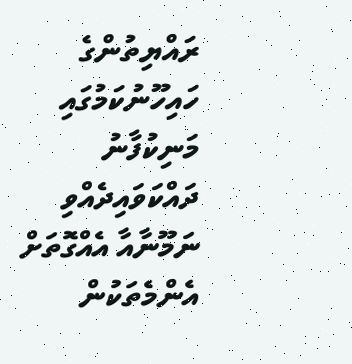ރައްޔިތުންގެ ހައިހޫނުކަމުގައި މަނިކުފާނު ދައްކަވައިދެއްވި ނަމޫނާއާ އެއްގޮތަށް އެންމެތަކުން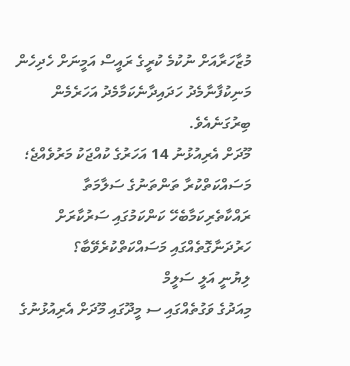މުޒާހަރާއަށް ނުކުމެ ކުރީގެ ރައީސް އަމީނަށް ހެދިހެން މަނިކުފާނާމެދު ހަދައިދާނެކަމާމެދު އަހަރެމެން ބިރުގަނެއެވެ.
މޫދަށް އެރިއުޅުނު 14 އަހަރުގެ ކުއްޖަކު މަރުވެއްޖެ؛ މަސައްކަތްކުރާ ތަންތަނުގެ ސަލާމަތާ ރައްކާތެރިކަމާބެހޭ ކަންކަމުގައި ސަރުކާރަށް ހަރުދަނާގޮތެއްގައި މަސައްކަތްކުރެވޭބާ؟
ލިޔުނީ އަލީ ސަލީމް
މިއަދުގެ ވަގުތެއްގައި ސ މީދޫގައި މޫދަށް އެރިއުޅުނުގެ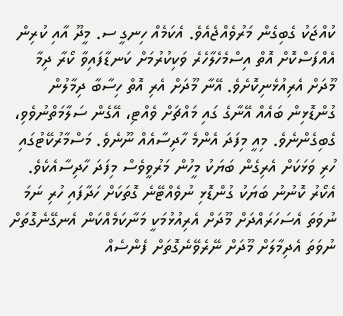ކުއްޖަކު ގެބިގެން މަރުވެއްޖެއެވެ. އެކަމެއް ހިނގީ ސ. މީދޫ އާއި ކުރިން އެއްފަސްކޮށް އޮތް އިސްމެހެލާހެރެ ވަކިކުރުމަށް ކަނޑާފައިވާ ކޯރާ ދިމާ މޫދަށް އެރިއުޅެނިކޮށެވެ. އޭނާ މޫދަށް އެރި އޮތް ހިސާބާ ދިމާލުން ގުންޑޮޅިން ބައެއް އޭނާގެ ގައި މައްޗަށް ވެއްޓި، އޭގެން ސަލާމަތްނުވެވި، ގެބިގެންނެވެ. މިއީ މިފަދަ އެންމެ ހާދިސާއެއް ނޫނެވެ. މަސްމާރުކޭޓުގައި ހުރި ވަޅަކަށް އެރިގެން ބަޔަކު މީހުން މަރުވީވެސް މިފަދަ ހާދިސާއެކެވެ. އެކޯރު ކޮނުނު ބަޔަކު ގުންޑޮޅި ނުވެއްޓޭނެ ގޮތަކަށް ހަދާފައި ހުރި ނަމަ ނުވަތަ އެސަހަރައްދަށް މޫދަށް އެރިއުޅުމަކީ މަނާކަމެއްކަން އެނގޭނެގޮތަށް ނުވަތަ އެދިމާލަށް މޫދަށް ނޭރެވޭނެގޮތަށް ފެންސެއް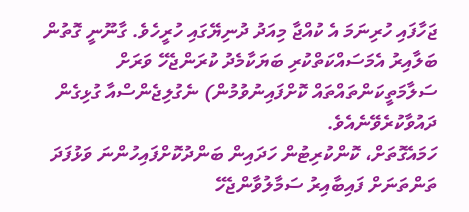ޖަހާފައި ހުރިނަމަ އެ ކުއްޖާ މިއަދު ދުނިޔޭގައި ހުރީހެވެ. ގާނޫނީ ގޮތުން ބަލާއިރު އެމަސައްކަތްކުރި ބަޔަކާމެދު ކުރަންޖެހޭ ވަރަށް ސަލާމަތީކަންތައްތައް ކޮށްފައިނުވުމުން) ނެގުލިޖެންސްއާ ގުޅިގެން ދައުވާކުރެވޭނެއެވެ.
ހަމައެގޮތަށް، ކޮންކުރިޓުން ހަދައިން ބަންދުކޮށްފައިހުންނަ ވަޅުފަދަ ތަންތަނަށް ފައިބާއިރު ސަމާލުވާންޖެހޭ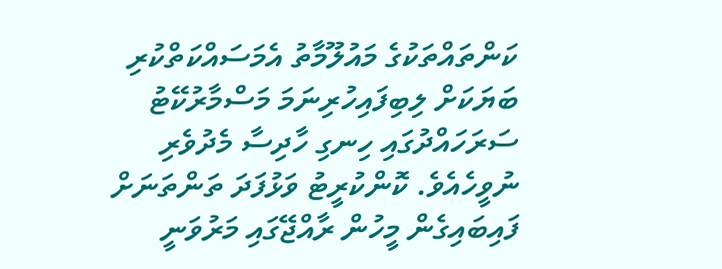ކަންތައްތަކުގެ މައުލޫމާތު އެމަސައްކަތްކުރި ބަޔަކަށް ލިބިފައިހުރިނަމަ މަސްމާރުކޭޓު ސަރަހައްދުގައި ހިނގި ހާދިސާ މެދުވެރި ނުވީހެއެވެ. ކޮންކުރީޓު ވަޅުފަދަ ތަންތަނަށް ފައިބައިގެން މީހުން ރާއްޖޭގައި މަރުވަނީ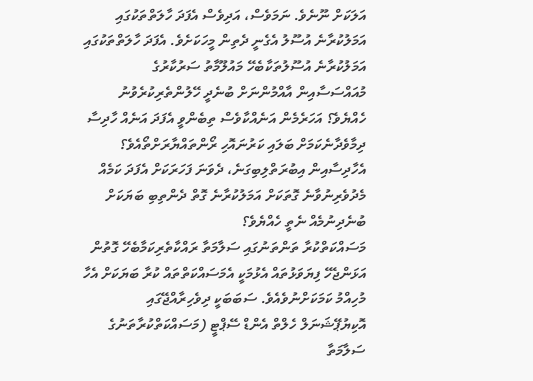އަލަކަށް ނޫނެވެ. ނަމަވެސް، އަދިވެސް އެފަދަ ހާލަތްތަކުގައި އަމަލުކުރާނެ އުސޫލު އެގެނީ ދެތިން މީހަކަށެވެ. އެފަދަ ހާލަތްތަކުގައި އަމަލުކުރާނެ އުސޫލުތަކާބެހޭ މައުލޫމާތު ސަރުކާރުގެ މުއައްސަސާއިން އާއްމުންނަށް ބުނެދީ ހޭލުންތެރިކުރެވުނު ހެއްޔެވެ؟ އަހަރެމެން އަނެއްކާވެސް ތިބެންވީ އެފަދަ އަނެއް ހާދިސާ ދިމާވެދާނެކަމަށް ބަލައި ކަރުނައޮހި ރޯންތައްޔާރަށްތޯއެވެ؟ އެހާދިސާއިން އިބުރަތްލިބިގަނެ، ދެވަނަ ފަހަރަކަށް އެފަދަ ކަމެއް މެދުވެރިނުވާނެ ގޮތަކަށް އަމަލުކުރާނެ ގޮތް ދެންތިބި ބަޔަކަށް ބުނެދިނުމެއް ނެތީ ހެއްޔެވެ؟
މަސައްކަތްކުރާ ތަންތަނުގައި ސަލާމަތާ ރައްކާތެރިކަމާބެހޭ ގޮތުން އަޅަންޖެހޭ ފިޔަވަޅުތައް އެޅުމަކީ އެމަސައްކަތްތައް ކުރާ ބަޔަކަށް އެހާ މުހިއްމު ކަމަކަށްނުވެއެވެ. ސަބަބަކީ ދިވެހިރާއްޖޭގައި އޮކިޔުޕޭޝަނަލް ހެލްތް އެންޑް ސޭޕްޓީ (މަސައްކަތްކުރާތަނުގެ ސަލާމަތާ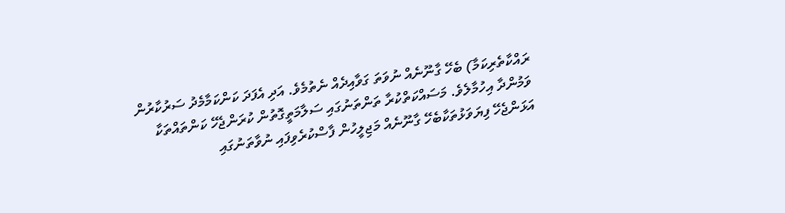ރައްކާތެރިކަމާ) ބެހޭ ގާނޫނެއް ނުވަތަ ގަވާއިދެއް ނެތުމެވެ. އަދި އެފަދަ ކަންކަމާމެދު ސަރުކާރުން ވަމުންދާ އިހުމާލެވެ. މަސައްކަތްކުރާ ތަންތަނުގައި ސަލާމަތީގޮތުން ކުރަންޖެހޭ ކަންތައްތަކާ އަޅަންޖެހޭ ފިޔަވަޅުތަކާބެހޭ ގާނޫނެއް މަޖިލީހުން ފާސްކުރެވިފައި ނުވާތަނުގައި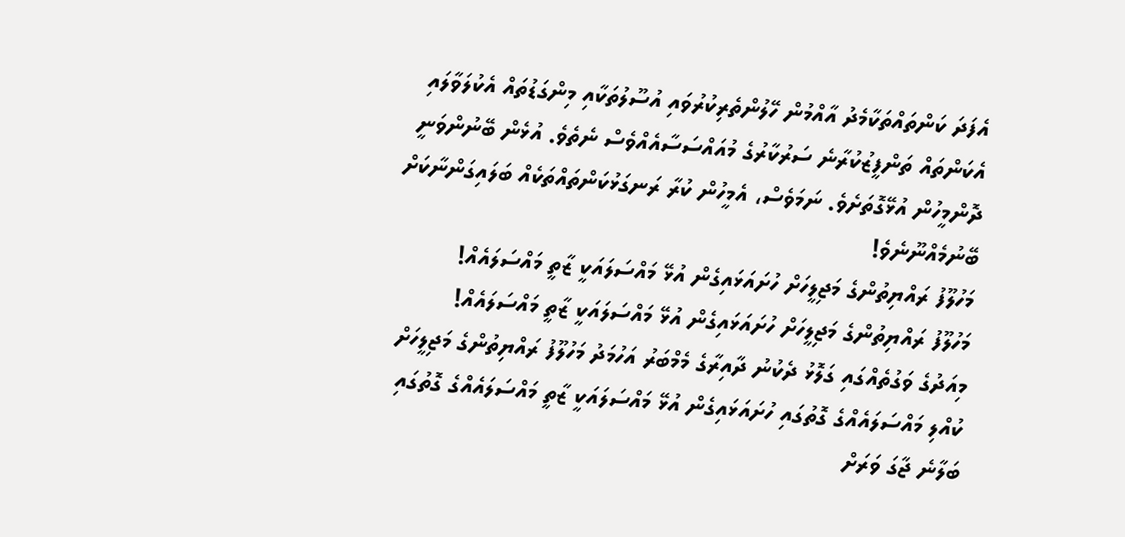އެފަދަ ކަންތައްތަކާމެދު އާއްމުން ހޭލުންތެރިކުރުވައި އުސޫލުތަކާއި މިންގަޑުތައް އެކުލަވާލައި އެކަންތައް ތަންފީޒުކުރާނެ ސަރުކާރުގެ މުއައްސަސާއެއްވެސް ނެތެވެ. އުޅެން ބޭނުންވަނީ ދޮންމީހުން އުޅޭގޮތަށެވެ. ނަމަވެސް، އެމީހުން ކުރާ ރަނގަޅުކަންތައްތަކެއް ބަލައިގަންނާކަށް ބޭނުމެއްނޫނެވެ!
މަހުލޫފު ރައްޔިތުންގެ މަޖިލީހަށް ހުށައަޅައިގެން އުޅޭ މައްސަލައަކީ ޒާތީ މައްސަލައެއް!
މަހުލޫފު ރައްޔިތުންގެ މަޖިލީހަށް ހުށައަޅައިގެން އުޅޭ މައްސަލައަކީ ޒާތީ މައްސަލައެއް!
މިއަދުގެ ވަގުތެއްގައި ގަލޮޅު ދެކުނު ދާއިރާގެ މެމްބަރު އަހުމަދު މަހުލޫފު ރައްޔިތުންގެ މަޖިލީހަށް ކުއްލި މައްސަލައެއްގެ ގޮތުގައި ހުށައަޅައިގެން އުޅޭ މައްސަލައަކީ ޒާތީ މައްސަލައެއްގެ ގޮތުގައި ބަލާނެ ޖާގަ ވަރަށް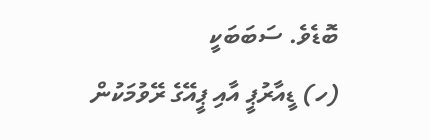ބޮޑެވެ. ސަބަބަކީ
(ހ) ޑީއާރުޕީ އާއި ޕީއޭގެ ރޭވުމަކުން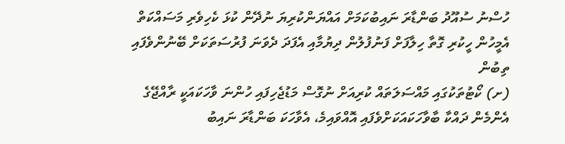ހުސްނު ސުއޫދު ބަންޑާރަ ނައިބުކަމަށް އައްޔަންކުރިޔަ ނުދޭން ކުޅަ ކެހިވެރި މަސައްކަތް އެމީހުން ހީކުރި ގޮތާ ހިލާފަށް ފަނުފުލުން ދިޔުމާއި އެފަދަ ދެވަނަ ފުރުސަތަކަށް ބޭނުންވެފައި ތިބުން
(ށ) ކޯޓުތަކުގައި މައްސަލަތައް ކުރިއަށް ނުގޮސް މަޑުޖެހިފައި ހުންނަ ވާހަކައަކީ ރާއްޖޭގެ އެންމެން ދައްކާ ބާވާހަކައަކަށްވެފައި އޮއްވައިމެ، އެވާހަކަ ބަންޑާރަ ނައިބު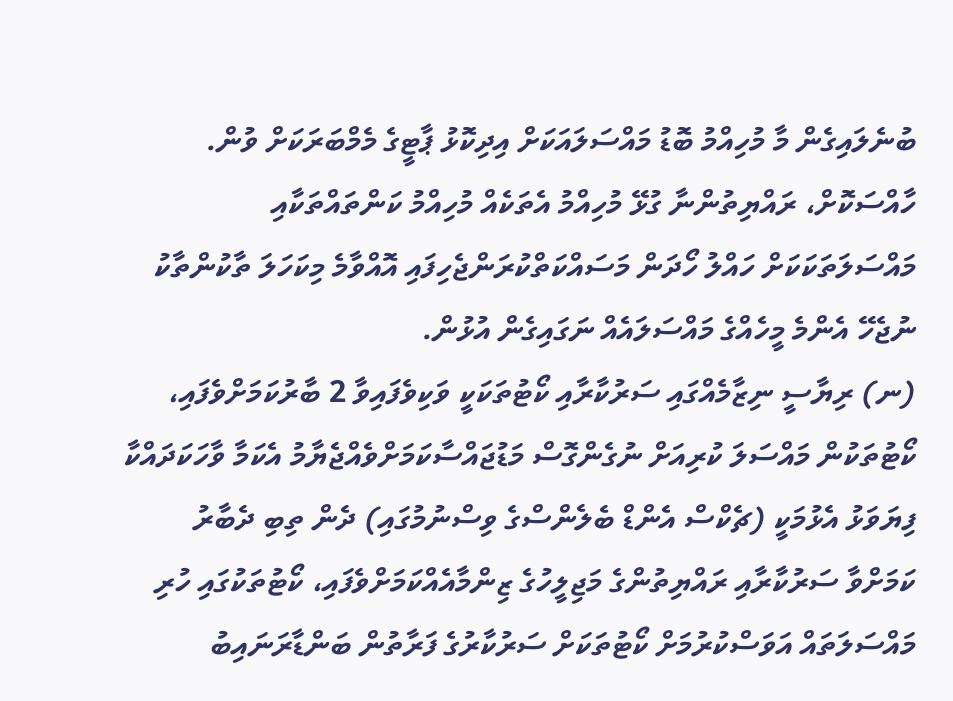ބުނެލައިގެން މާ މުހިއްމު ބޮޑު މައްސަލައަކަށް އިދިކޮޅު ޕާޓީގެ މެމްބަރަކަށް ވުން. ހާއްސަކޮށް، ރައްޔިތުންނާ ގުޅޭ މުހިއްމު އެތަކެއް މުހިއްމު ކަންތައްތަކާއި މައްސަލަތަކަކަށް ހައްލު ހޯދަން މަސައްކަތްކުރަންޖެހިފައި އޮއްވާމެ މިކަހަލަ ތާކުންތާކު ނުޖެހޭ އެންމެ މީހެއްގެ މައްސަލައެއް ނަގައިގެން އުޅުން.
(ނ) ރިޔާސީ ނިޒާމެއްގައި ސަރުކާރާއި ކޯޓުތަކަކީ ވަކިވެފައިވާ 2 ބާރުކަމަށްވެފައި، ކޯޓުތަކުން މައްސަލަ ކުރިއަށް ނުގެންގޮސް މަޑުޖައްސާކަމަށްވެއްޖެޔާމު އެކަމާ ވާހަކަދައްކާ ފިޔަވަޅު އެޅުމަކީ (ޗެކްސް އެންޑް ބެލެންސްގެ ވިސްނުމުގައި) ދެން ތިބި ދެބާރު ކަމަށްވާ ސަރުކާރާއި ރައްޔިތުންގެ މަޖިލީހުގެ ޒިންމާއެއްކަމަށްވެފައި، ކޯޓުތަކުގައި ހުރި މައްސަލަތައް އަވަސްކުރުމަށް ކޯޓުތަކަށް ސަރުކާރުގެ ފަރާތުން ބަންޑާރަނައިބު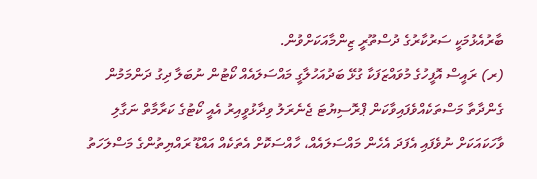ބާރުއެޅުމަކީ ސަރުކާރުގެ ދުސްތޫރީ ޒިންމާއަކަށްވުން.
(ރ) ރައީސް އޮފީހުގެ މުވައްޒަފަކާ ގުޅޭ ބަދުއަހުލާގީ މައްސަލައެއް ކޯޓުން ނުބަލާ ދިގު ދަންމަމުން ގެންދާތާ މަސްތަކެއްވެފައިވާކަން ޕްރޮސިޔުޓަ ޖެނެރަލު ވިދާޅުވީއިރު އެއީ ކޯޓުގެ ކަރާމާތް ނަގާލި ވާހަކައަކަށް ނުވެފައި އެފަދަ އެހެން މައްސަލައެއް، ހާއްސަކޮށް އެތަކެއް އައްޑޫ ރައްޔިތުންގެ މަސްލަހަތު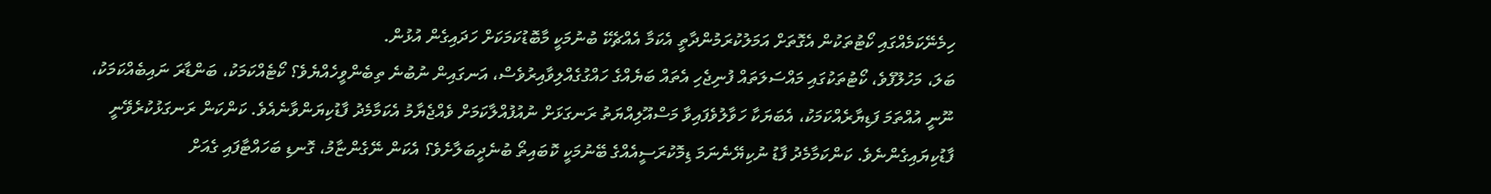ހިމެނޭކަމެއްގައި ކޯޓުތަކުން އެގޮތަށް އަމަލުކުރަމުންދާތީ އެކަމާ އެއްޗެކޭ ބުނުމަކީ މާބޮޑުކަމަކަށް ހަދައިގެން އުޅުން.
ބަލަ، މަހުލޫފެވެ، ކޯޓުތަކުގައި މައްސަލަތައް ފުނިޖެހި އެތައް ބަޔެއްގެ ހައްގުގެއްލިވާއިރުވެސް، އަނގައިން ނުބުނެ ތިބެންވީހެއްޔެވެ؟ ކޯޓެއްކަމަކު، ބަންޑާރަ ނައިބެއްކަމަކު، ނޫނީ އުއްތަމަ ފަޑިޔާރެއްކަމަކު، އެބަޔަކާ ހަވާލުވެފައިވާ މަސްއޫލިއްޔަތު ރަނގަޅަށް ނުއުފުއްލާކަމަށް ވެއްޖެޔާމު އެކަމާމެދު ފާޑުކިޔަންވާނެއެވެ. ކަންކަން ރަނގަޅުކުރެވޭނީ ފާޑުކިޔައިގެންނެވެ. ކަންކަމާމެދު ފާޑު ނުކިޔޭނެނަމަ ޑިމޮކުރަސީއެއްގެ ބޭނުމަކީ ކޮބައިތޯ ބުނެދީބަލާށެވެ؟ އެކަން ނޭގެންޏާމު، ގޮނޑި ބަހައްޓާފައި ގެއަށް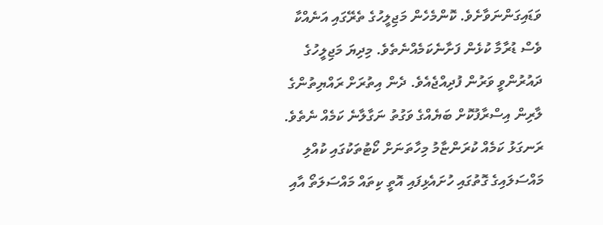ވަޑައިގަންނަވާށެވެ. ކޮންމެހެން މަޖިލީހުގެ ތެރޭގައި އަނެއްކާ ވެސް ޑުރާމާ ކުޅެން ފަށާނެކަމެއްނެތެވެ. މިދިޔަ މަޖިލީހުގެ ދައުރުންވީ ވަރުން ފުދިއްޖެއެވެ. ދެން އިތުރަށް ރައްޔިތުންގެ ލާރިން އިސްރާފުކޮށް ބަޔެއްގެ ވަގުތު ނަގާލާނެ ކަމެއް ނެތެވެ. ރަނގަޅު ކަމެއް ކުރަންޏާމު މިހާތަނަށް ކޯޓުތަކުގައި ކުއްލި މައްސަލައިގެ ގޮތުގައި ހުށައެޅިފައި އޮތީ ކިތައް މައްސަލަތޯ އާއި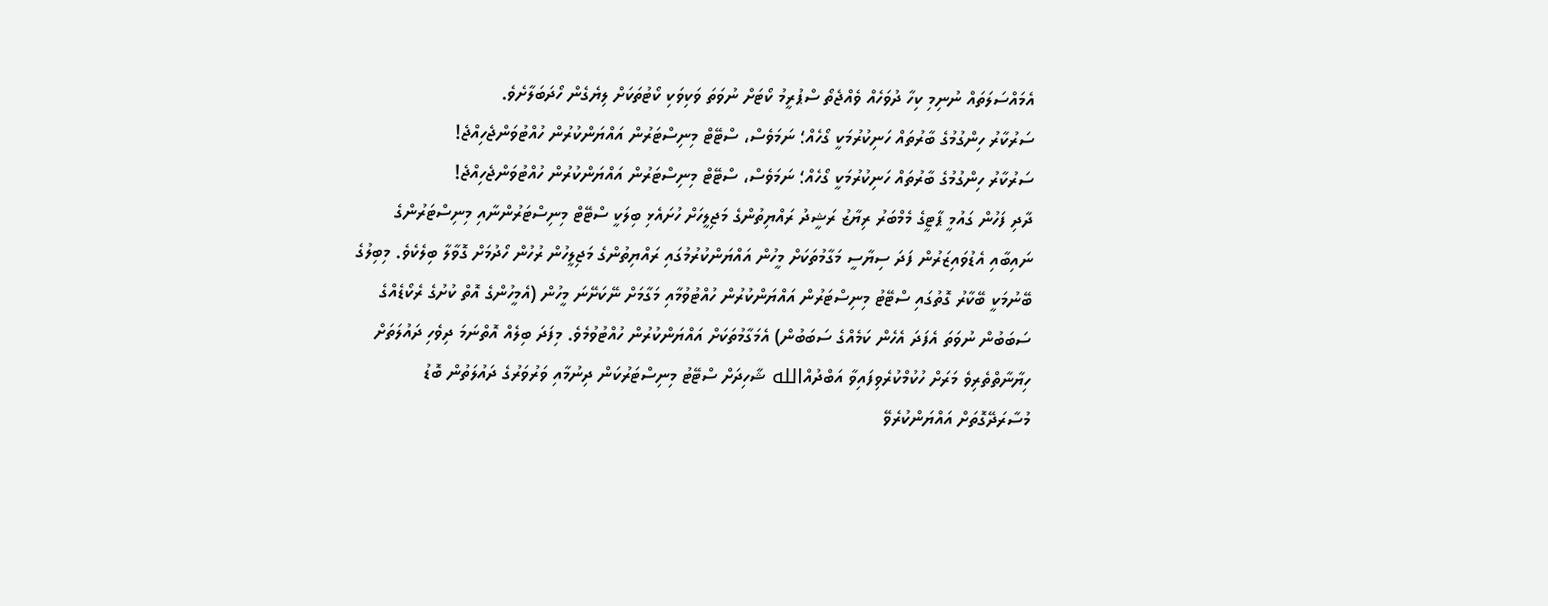އެމައްސަލަތައް ނުނިމި ކިހާ ދުވަހެއް ވެއްޖެތޯ ސްޕުރީމު ކޯޓަށް ނުވަތަ ވަކިވަކި ކޯޓުތަކަށް ލިޔެގެން ހޯދަބަލާށެވެ.
ސަރުކާރު ހިންގުމުގެ ބާރުތައް ހަނިކުރުމަކީ ގޯހެއް؛ ނަމަވެސް، ސްޓޭޓް މިނިސްޓަރުން އައްޔަންކުރުން ހުއްޓުވަންޖެހިއްޖެ!
ސަރުކާރު ހިންގުމުގެ ބާރުތައް ހަނިކުރުމަކީ ގޯހެއް؛ ނަމަވެސް، ސްޓޭޓް މިނިސްޓަރުން އައްޔަންކުރުން ހުއްޓުވަންޖެހިއްޖެ!
ދާދި ފަހުން ގައުމީ ޕާޓީގެ މެމްބަރު ރިޔާޒު ރަޝީދު ރައްޔިތުންގެ މަޖިލީހަށް ހުށައެޅި ބިލަކީ ސްޓޭޓް މިނިސްޓަރުންނާއި މިނިސްޓަރުންގެ ނައިބާއި އެޑުވައިޒަރުން ފަދަ ސިޔާސީ މަގާމުތަކަށް މީހުން އައްޔަންކުރުމުގައި ރައްޔިތުންގެ މަޖިލީހުން ރުހުން ހޯދުމަށް ގޮވާލާ ބިލެކެވެ. މިބިލުގެ ބޭނުމަކީ ބޭކާރު ގޮތުގައި ސްޓޭޓު މިނިސްޓަރުން އައްޔަންކުރުން ހުއްޓުވުމާއި މަގާމަށް ނޭކަށޭނަ މީހުން (އެމީހުންގެ އޮތް ކުށުގެ ރެކޯޑެއްގެ ސަބަބުން ނުވަތަ އެފަދަ އެހެން ކަމެއްގެ ސަބަބުން) އެމަގާމުތަކަށް އައްޔަންކުރުން ހުއްޓުވުމެވެ. މިފަދަ ބިލެއް އޮތްނަމަ ދިވެހި ދައުލަތަށް ހިޔާނާތްތެރިވެ މަރަށް ހުކުމްކުރެވިފައިވާ އަބްދުއްالله ޝާހިދަށް ސްޓޭޓު މިނިސްޓަރުކަން ދިނުމާއި ވަރުވަރުގެ ދައުލަތުން ބޮޑު މުސާރަދޭގޮތަށް އައްޔަންކުރެވޭ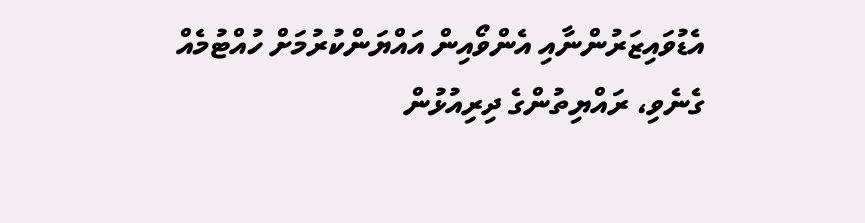އެޑުވައިޒަރުންނާއި އެންވޯއިން އައްޔަންކުރުމަށް ހުއްޓުމެއް ގެނެވި، ރައްޔިތުންގެ ދިރިއުޅުން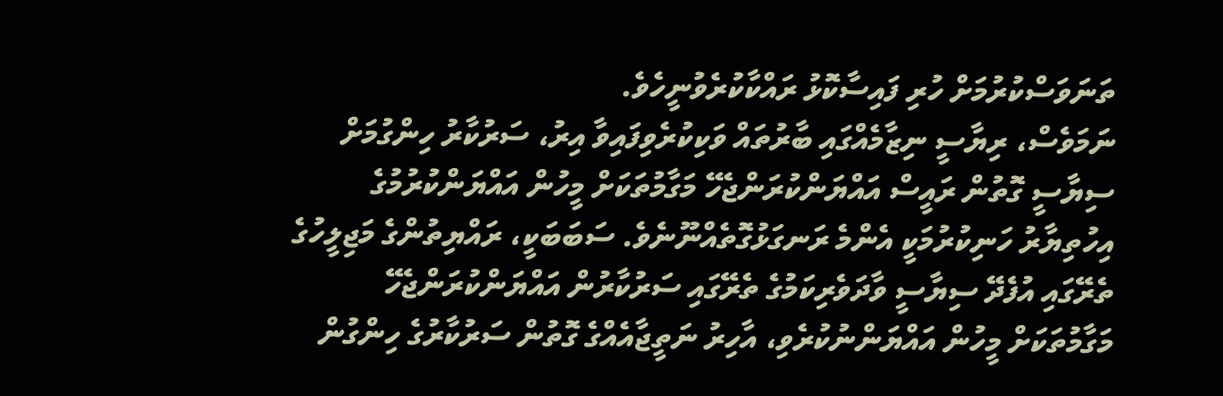ތަނަވަސްކުރުމަށް ހުރި ފައިސާކޮޅު ރައްކާކުރެވުނީހެވެ.
ނަމަވެސް، ރިޔާސީ ނިޒާމެއްގައި ބާރުތައް ވަކިކުރެވިފައިވާ އިރު، ސަރުކާރު ހިންގުމަށް ސިޔާސީ ގޮތުން ރައީސް އައްޔަންކުރަންޖެހޭ މަގާމުތަކަށް މީހުން އައްޔަންކުރުމުގެ އިހުތިޔާރު ހަނިކުރުމަކީ އެންމެ ރަނގަޅުގޮތެއްނޫނެވެ. ސަބަބަކީ، ރައްޔިތުންގެ މަޖިލީހުގެ ތެރޭގައި އުފެދޭ ސިޔާސީ ވާދަވެރިކަމުގެ ތެރޭގައި ސަރުކާރުން އައްޔަންކުރަންޖެހޭ މަގާމުތަކަށް މީހުން އައްޔަންނުކުރެވި، އާހިރު ނަތީޖާއެއްގެ ގޮތުން ސަރުކާރުގެ ހިންގުން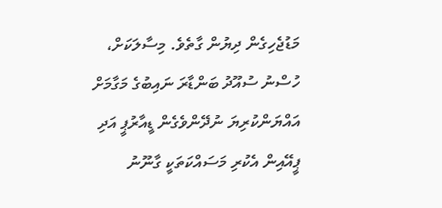މަޑުޖެހިގެން ދިޔުން ގާތެވެ. މިސާލަކަށް، ހުސްނު ސުއޫދު ބަންޑާރަ ނައިބުގެ މަގާމަށް އައްޔަންކުރިޔަ ނުދޭންވެގެން ޑީއާރުޕީ އަދި ޕީއޭއިން އެކުރި މަސައްކަތަކީ ގާނޫނު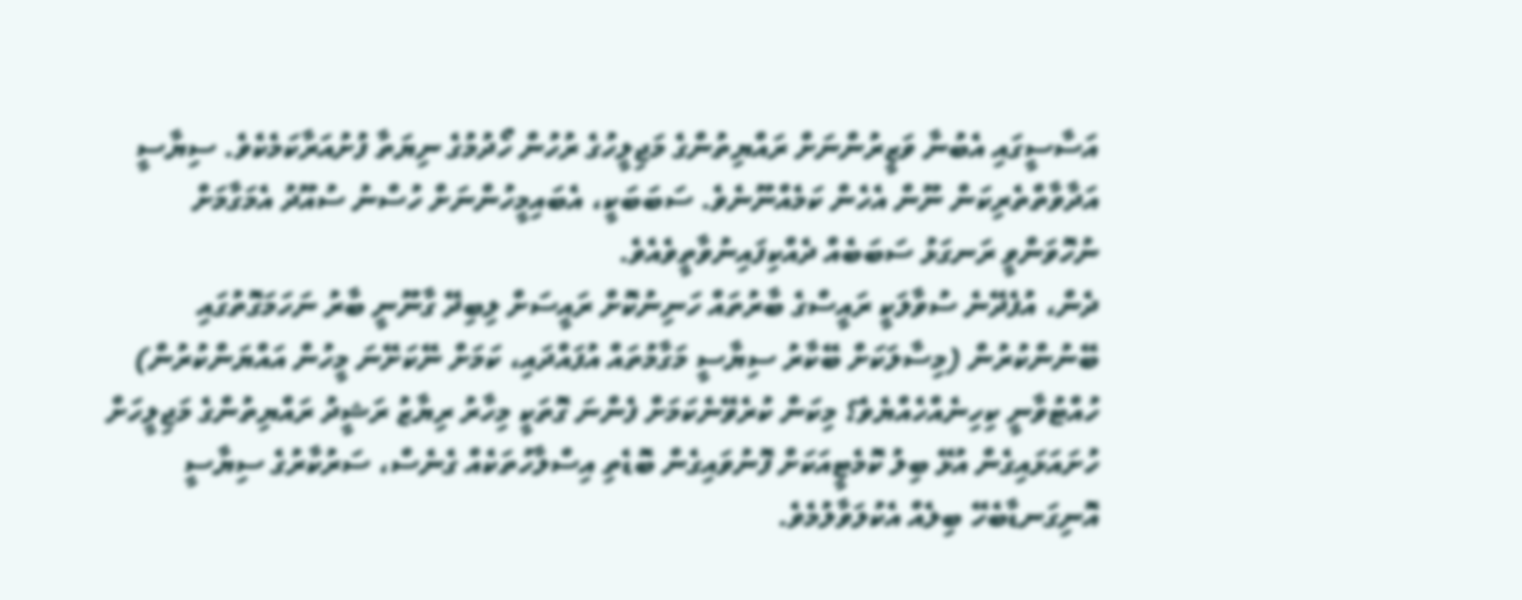އަސާސީގައި އެބުނާ ވަޒީރުންނަށް ރައްޔިތުންގެ މަޖިލީހުގެ ރުހުން ހޯދުމުގެ ނިޔަތާ ފުށުއަރާކަމެކެވެ. ސިޔާސީ އަދާވާތްތެރިކަން ނޫން އެހެން ކަމެއްނޫނެވެ. ސަބަބަކީ، އެބައިމީހުންނަށް ހުސްނު ސުއޫދު އެމަގާމަށް ނުހޮވަންވީ ރަނގަޅު ސަބަބެއް ދެއްކިފައިނުވާތީވެއެވެ.
ދެން، އުފެދޭނެ ސުވާލަކީ ރައީސްގެ ބާރުތައް ހަނިނުކޮށް ރައީސަށް ލިބިދޭ ގާނޫނީ ބާރު ނަހަމަގޮތުގައި ބޭނުންކުރުން (މިސާލަކަށް ބޭކާރު ސިޔާސީ މަގާމުތައް އުފައްދައި، ކަމަށް ނޭކަށޭނަ މީހުން އައްޔަންކުރުން) ހުއްޓުވާނީ ކިހިނެއްހެއްޔެވެ؟ މިކަން ކުރެވޭނެކަމަށް ފެންނަ ގޮތަކީ މިހާރު ރިޔާޒު ރަޝީދު ރައްޔިތުންގެ މަޖިލީހަށް ހުށައަޅައިގެން އުޅޭ ބިލު ކޮމެޓީއަކަށް ފޮނުވައިގެން ބޮޑެތި އިސްލާހުތަކެއް ގެނެސް، ސަރުކާރުގެ ސިޔާސީ އޮނިގަނޑާބެހޭ ބިލެއް އެކުލަވާލުމެވެ.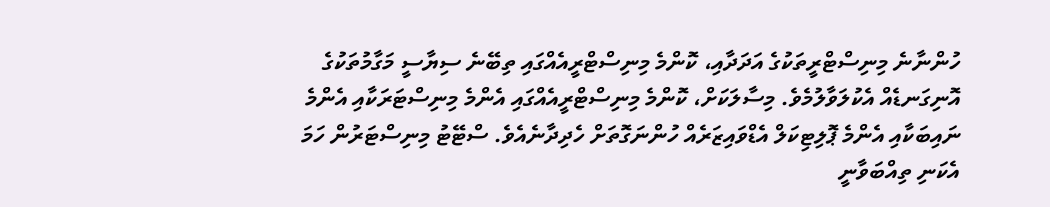ހުންނާނެ މިނިސްޓްރީތަކުގެ އަދަދާއި، ކޮންމެ މިނިސްޓްރީއެއްގައި ތިބޭނެ ސިޔާސީ މަގާމުތަކުގެ އޮނިގަނޑެއް އެކުލަވާލުމެވެ. މިސާލަކަށް، ކޮންމެ މިނިސްޓްރީއެއްގައި އެންމެ މިނިސްޓަރަކާއި އެންމެ ނައިބަކާއި އެންމެ ޕޮލިޓިކަލް އެޑްވައިޒަރެއް ހުންނަގޮތަށް ހެދިދާނެއެވެ. ސްޓޭޓު މިނިސްޓަރުން ހަމަ އެކަނި ތިއްބަވާނީ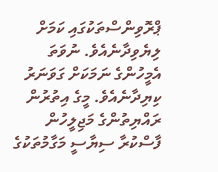ޕްރޮވިންސްތަކުގައި ކަމަށް ލިޔެވިދާނެއެވެ. ނުވަތަ އެމީހުންގެ ނަމަކަށް ގަވަނަރު ކިޔިދާނެއެވެ. މީގެ އިތުރުން ރައްޔިތުންގެ މަޖިލީހުން ފާސްކުރާ ސިޔާސީ މަގާމުތަކުގެ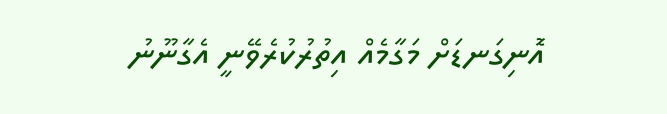އޮނިގަނޑަށް މަގާމެއް އިތުރުކުރެވޭނީ އެގާނޫނު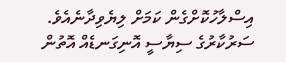އިސްލާހުކޮށްގެން ކަމަށް ލިޔެވިދާނެއެވެ.
ސަރުކާރުގެ ސިޔާސީ އޮނިގަނޑެއް އޮތުން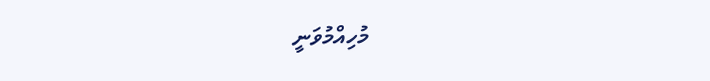މުހިއްމުވަނީ